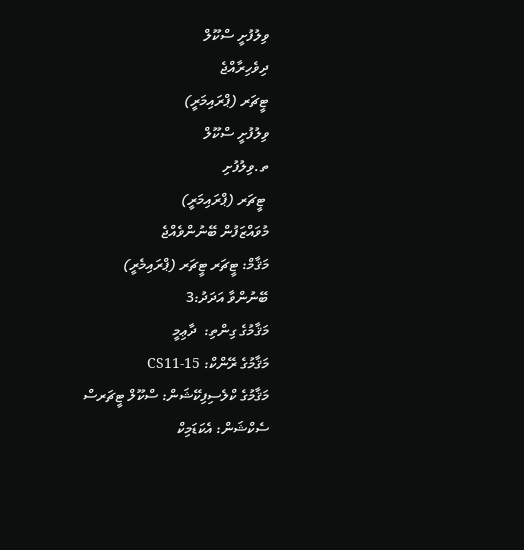ވިލުފުށީ ސްކޫލް
ދިވެހިރާއްޖެ
ޓީޗަރ (ޕްރައިމަރީ)
ވިލުފުށީ ސްކޫލް
ތ.ވިލުފުށި
 ޓީޗަރ (ޕްރައިމަރީ)
މުވައްޒަފުން ބޭނުންވެއްޖެ
މަޤާމް: ޓީޗަރ ޓީޗަރ (ޕްރައިމެރީ)
ބޭނުންވާ އަދަދު:3
މަޤާމުގެ ގިންތި:  ދާޢިމީ
މަޤާމުގެ ރޭންކް: CS11-15
މަޤާމުގެ ކްލެސިފިކޭޝަން: ސްކޫލް ޓީޗަރސް
ސެކްޝަން: އެކަޑަމިކް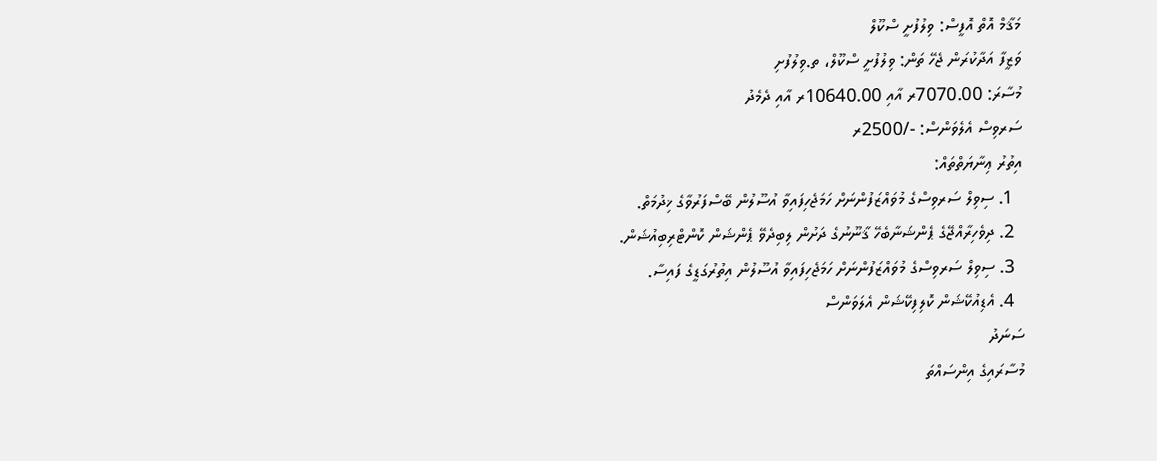މަޤާމް އޮތް އޮފީސް: ވިލުފުށީ ސްކޫލް
ވަޒީފާ އަދާކުރަން ޖެހޭ ތަން: ވިލުފުށީ ސްކޫލް، ތ.ވިލުފުށި
މުސާރަ: 7070.00ރ އާއި 10640.00ރ އާއި ދެމެދު
ސަރވިސް އެލެވަންސް: -/2500ރ
އިތުރު ޢިނާޔަތްތައް:
  1. ސިވިލް ސަރވިސްގެ މުވައްޒަފުންނަށް ހަމަޖެހިފައިވާ އުސޫލުން ބޭސްފަރުވާގެ ޚިދުމަތް.
  2. ދިވެހިރާއްޖޭގެ ޕެންޝަނާބެހޭ ޤާނޫނުގެ ދަށުން ލިބިދެވޭ ޕެންޝަން ކޮންޓްރިބިއުޝަން.
  3. ސިވިލް ސަރވިސްގެ މުވައްޒަފުންނަށް ހަމަޖެހިފައިވާ އުސޫލުން އިތުރުގަޑީގެ ފައިސާ.
  4. އެޑިއުކޭޝަން ކޮލިފިކޭޝަން އެލަވަންސް
ސަނަދު
މުސާރައިގެ އިންސައްތަ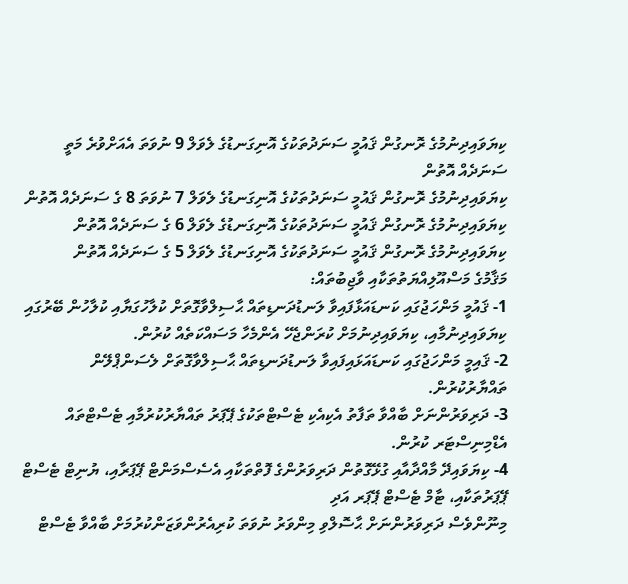ކިޔަވައިދިނުމުގެ ރޮނގުން ޤައުމީ ސަނަދުތަކުގެ އޮނިގަނޑުގެ ލެވަލް 9 ނުވަތަ އެއަށްވުރެ މަތީ ސަނަދެއް އޮތުން
ކިޔަވައިދިނުމުގެ ރޮނގުން ޤައުމީ ސަނަދުތަކުގެ އޮނިގަނޑުގެ ލެވަލް 7 ނުވަތަ 8 ގެ ސަނަދެއް އޮތުން
ކިޔަވައިދިނުމުގެ ރޮނގުން ޤައުމީ ސަނަދުތަކުގެ އޮނިގަނޑުގެ ލެވަލް 6 ގެ ސަނަދެއް އޮތުން
ކިޔަވައިދިނުމުގެ ރޮނގުން ޤައުމީ ސަނަދުތަކުގެ އޮނިގަނޑުގެ ލެވަލް 5 ގެ ސަނަދެއް އޮތުން
މަޤާމުގެ މަސްއޫލިއްޔަތުތަކާއި ވާޖިބުތައް:
1- ޤައުމީ މަންހަޖުގައި ކަނޑައަޅާފައިވާ ލަނޑުދަނޑިތައް ޙާސިލްވާގޮތަށް ކުލާހުގަޔާއި ކުލާހުން ބޭރުގައި ކިޔަވައިދިނުމާއި، ކިޔަވައިދިނުމަށް ކުރަންޖެހޭ އެންމެހާ މަސައްކަތެއް ކުރުން.
2- ޤައިމީ މަންހަޖުގައި ކަނޑައަޅައިފައިވާ ލަނޑުދަނޑިތައް ޙާސިލްވާގޮތަށް ލެސަންޕްލޭން ތައްޔާރުކުރުން.
3- ދަރިވަރުންނަށް ބާއްވާ ތަފާތު އެކިއެކި ޓެސްޓްތަކުގެ ޕޭޕަރު ތައްޔާރުކުރުމާއި ޓެސްޓްތައް އެޑްމިނިސްޓަރ ކުރުން.
4- ކިޔަވައިދޭ މާއްދާއާއި ގުޅޭގޮތުން ދަރިވަރުންގެ ފޮތްތަކާއި އެސެސްމަންޓް ޕޭޕަރާއި، ޔުނިޓް ޓެސްޓް ޕޭޕަރުތަކާއި، ޓާމް ޓެސްޓް ޕޭޕަރ އަދި
މިނޫންވެސް ދަރިވަރުންނަށް ޙާސޮލްވި މިންވަރު ނުވަތަ ކުރިއެރުންވަޒަންކުރުމަށް ބާއްވާ ޓެސްޓް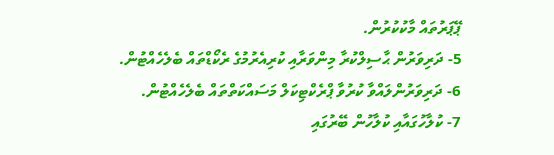ޕޭޕަރުތައް މާކުކުރުން.
5- ދަރިވަރުން ޙާސިލްކުރާ މިންވަރާއި ކުރިއެރުމުގެ ރެކޯޑްތައް ބެލެހެއްޓުން.
6- ދަރިވަރުންލައްވާ ކުރުވާ ޕްރެކްޓިކަލް މަސައްކަތްތައް ބެލެހެއްޓުން.
7- ކުލާހުގައާއި ކުލާހުން ބޭރުގައި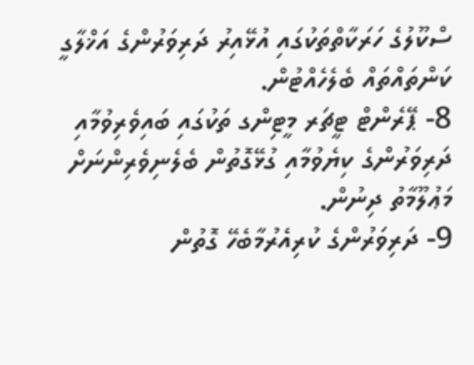ސްކޫލުގެ ހަރަކާތްތަކުގައި އުޅޭއިރު ދަރިވަރުންގެ އަޚްލާގީ ކަންތައްތައް ބެލެހެއްޓުން.
8- ޕޭރެންޓް ޓީޗަރ މީޓިންގ ތަކުގައި ބައިވެރިވުމާއި ދަރިވަރުންގެ ކިޔެވުމާއި ގުޅޭގޮތުން ބެލެނިވެރިންނަށް މަޢުލޫމާތު ދިނުން.
9- ދަރިވަރުންގެ ކުރިއެރުމާބެހޭ ގޮތުން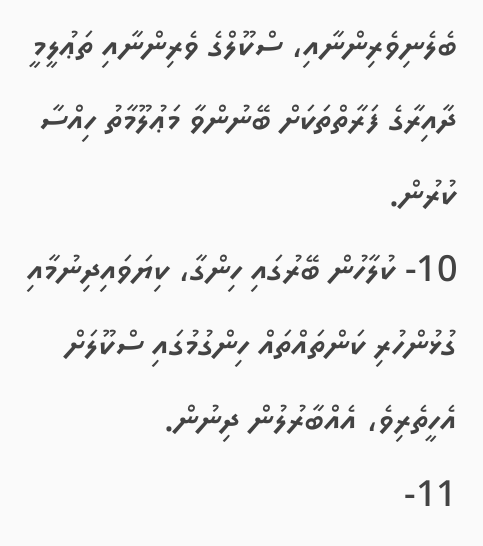ބެލެނިވެރިންނާއި، ސްކޫލްގެ ވެރިންނާއި ތަޢުލީމީ ދާއިރާގެ ފަރާތްތަކަށް ބޭނުންވާ މަޢުލޫމާތު ހިއްސާ ކުރުން.
10- ކުލާހުން ބޭރުގައި ހިންގާ، ކިޔަވައިދިނުމާއި ގުޅުންހުރި ކަންތައްތައް ހިންގުމުގައި ސްކޫލަށް އެހީތެރިވެ، އެއްބާރުލުން ދިނުން.
11-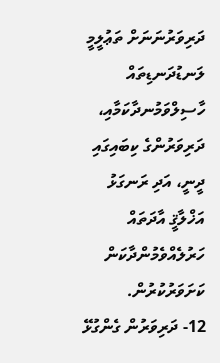ދަރިވަރުނަނަށް ތަޢުލީމީ ލަނޑުދަނޑިތައް ހާސިލްވަމުނދާކަމާއި، ދަރިވަރުންގެ ކިބައިގައި ދީނީ، އަދި ރަނގަޅު އަޚްލާޤީ އާދަތައް ހަރުލެއްވެމުންދާކަން ކަށަވަރުކުރުން.
12- ދަރިވަރުން ގެންގުޅޭ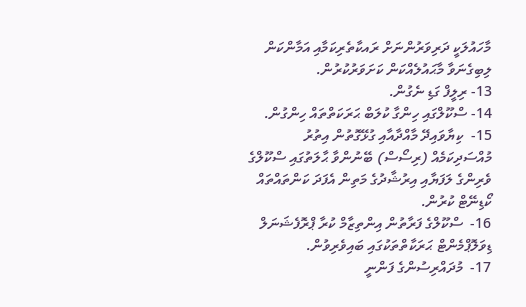މާހައުލަކީ ދަރިވަރުންނަށް ރައކާތެރިކަމާއި އަމާންކަން ލިބިގެނަވާ މާޙައުލެއްކަން ކަށަވަރުކުރުން.
13- ރިލީފް ގަޑި ނެގުން.
14- ސްކޫލްގައި ހިންގާ ކުލަބް ޙަރަކަތްތައް ހިންގުން.
15-  ކިޔާވައިދޭ މާއްދާއާއި ގުޅޭގޮތުން އިތުރު މުއްސަދިކަމެއް (ރިސޯސް) ބޭނުންވާ ޙާލަތުގައި ސްކޫލްގެ ވެރިންގެ ލަފަޔާއި އިރުޝާދުގެ މަތިން އެފަދަ ކަންތައްތައް ކޯޑިނޭޓް ކުރުން.
16-  ސްކޫލްގެ ފަރާތުން އިންތިޒާމް ކުރާ ޕްރޮފެޝަނަލް ޑިވަލޮޕްމެންޓް ޙަރަކާތްތަކުގައި ބައިވެރިވުން.
17-  މުދައްރިސުންގެ ފަންނީ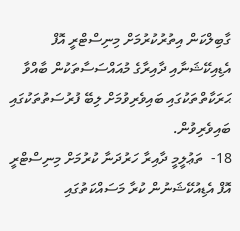ގާބިލްކަން އިތުރުކުރުމަށް މިނިސްޓްރީ އޮފް އެޑިއިކޭޝަނާއި ދާއިރާގެ މުއައްސަސާތަކުން ބާއްވާ ޙަރަކާތްތަކުގައި ބައިވެރިވުމަށް ލިބޭ ފުރުސަތުތަކުގައި ބައިވެރިވުން.
18-  ތަޢުލީމީ ދާއިރާ ހަރުދަނާ ކުރުމަށް މިނިސްޓްރީ އޮފް އެޑިއުކޭޝަނުން ކުރާ މަސައްކަތުގައި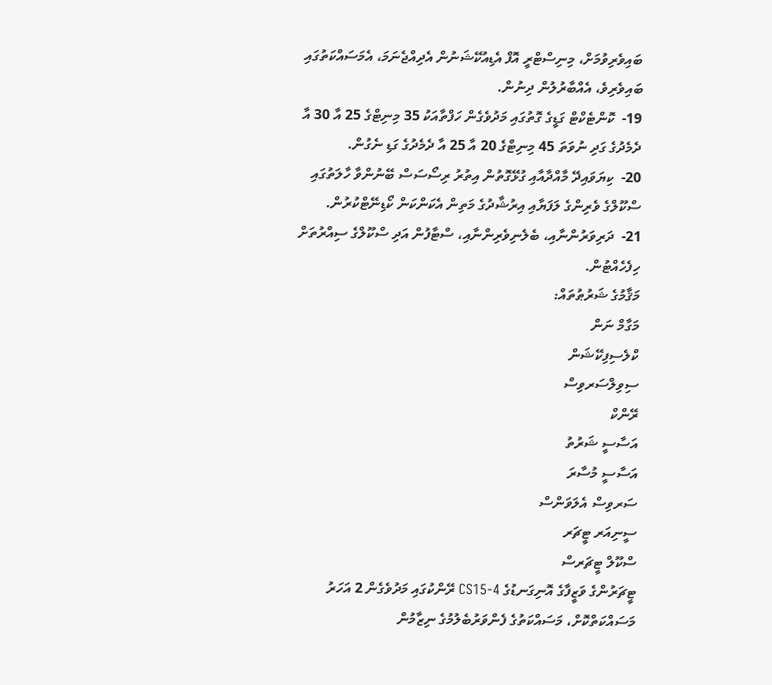ބައިވެރިވުމަށް، މިނިސްޓްރީ އޮފް އެޑިއުކޭޝަނުން އެދިއްޖެނަމަ، އެމަސައްކަތުގައި ބައިވެރިވެ، އެއްބާރުލުން ދިނުން.
19-  ކޮންޓެކްޓް ގަޑީގެ ގޮތުގައި މަދުވެގެން ހަފްތާއަކު 35 މިނިޓްގެ 25 އާ 30 އާ ދެމެދުގެ ގަދި ނުވަތަ 45 މިނިޓްގެ 20 އާ 25 އާ ދެމެދުގެ ގަޑި ނެގުން.
20-  ކިޔަވައިދޭ މާއްދާއާއި ގުޅޭގޮތުން އިތުރު ރިސޯސަސް ބޭނުންވާ ހާލަތުގައި ސްކޫލްގެ ވެރިންގެ ލަފަޔާއި އިރުޝާދުގެ މަތިން އެކަންކަން ކޯޑިނޭޓްކުރުން.
21-  ދަރިވަރުންނާއި، ބެލެނިވެރިންނާއި، ސްޓާފުން އަދި ސްކޫލްގެ ސިއްރުތަށް ހިފެހެއްޓުން.
މަޤާމުގެ ޝަރުޠުތައް:
މަގާމް ނަން
ކްލެސިފިކޭޝަން
ސިވިލްސަރވިސް
ރޭންކް
އަސާސީ ޝަރުތު
އަސާސީ މުސާރަ
ސަރވިސް އެލަވަންސް
ސީނިއަރ ޓީޗަރ
ސްކޫލް ޓީޗަރސް
ޓީޗަރުންގެ ވަޒީފާގެ އޮނިގަނޑުގެ CS15-4 ރޭންކުގައި މަދުވެގެން 2 އަހަރު މަސައްކަތްކޮށް، މަސައްކަތުގެ ފެންވަރުބެލުމުގެ ނިޒާމުން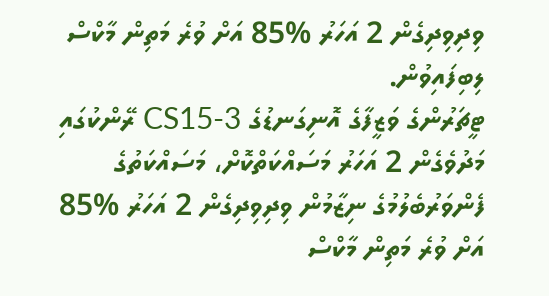ވިދިވިދިގެން 2 އަހަރު %85 އަށް ވުރެ މަތިން މާކްސް ލިބިފައިވުން.
ޓީޗަރުންގެ ވަޒީފާގެ އޮނިގަނޑުގެ CS15-3 ރޭންކުގައި މަދުވެގެން 2 އަހަރު މަސައްކަތްކޮށް، މަސައްކަތުގެ ފެންވަރުބެލުމުގެ ނިޒާމުން ވިދިވިދިގެން 2 އަހަރު %85 އަށް ވުރެ މަތިން މާކްސް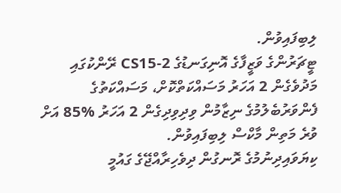ލިބިފައިވުން.
ޓީޗަރުންގެ ވަޒީފާގެ އޮނިގަނޑުގެ CS15-2 ރޭންކުގައި މަދުވެގެން 2 އަހަރު މަސައްކަތްކޮށް، މަސައްކަތުގެ ފެންވަރުބެލުމުގެ ނިޒާމުން ވިދިވިދިގެން 2 އަހަރު %85 އަށް ވުރެ މަތިން މާކްސް ލިބިފައިވުން.
ކިޔަވައިދިނުމުގެ ރޮނގުން ދިވެހިރާއްޖޭގެ ގައުމީ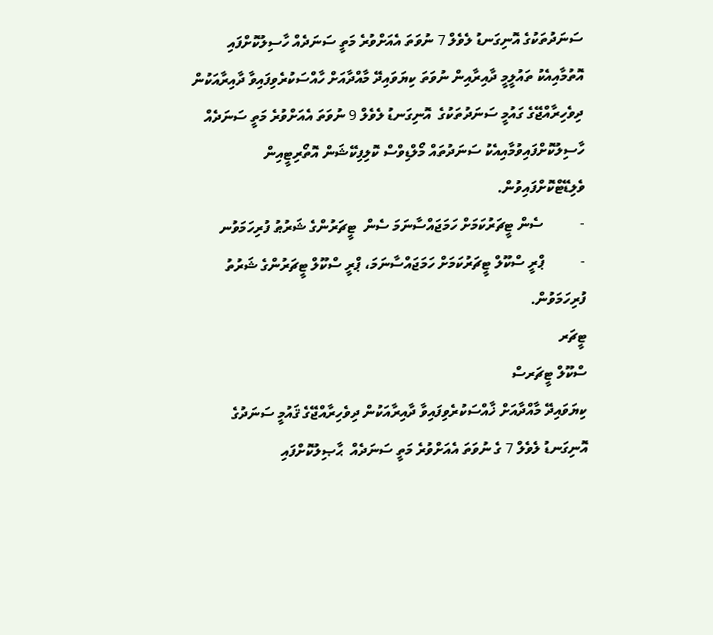ސަނަދުތަކުގެ އޮނިގަނޑު ލެވެލް 7 ނުވަތަ އެއަށްވުރެ މަތީ ސަނަދެއް ހާސިލުކޮށްފައި އޮތުމާއިއެކު ތައުލީމީ ދާއިރާއިން ނުވަތަ ކިޔަވައިދޭ މާއްދާއަށް ހާއްސަކުރެވިފައިވާ ދާއިރާއަކުން ދިވެހިރާއްޖޭގެ ގައުމީ ސަނަދުތަކުގެ  އޮނިގަނޑު ލެވެލް 9 ނުވަތަ އެއަށްވުރެ މަތީ ސަނަދެއް ހާސިލުކޮށްފައިވުމާއިއެކު ސަނަދުތައް މޯލްޑިވްސް ކޮލިފިކޭޝަން އޮތޯރިޓީއިން ވެލިޑޭޓްކޮށްފައިވުން.
-          ސެން ޓީޗަރުކަމަށް ހަމަޖައްސާނަމަ ސެން  ޓީޗަރުންގެ ޝަރުޠު ފުރިހަމަވުނ
-          ޕްރީ ސްކޫލް ޓީޗަރުކަމަށް ހަމަޖައްސާނަމަ، ޕްރީ ސްކޫލް ޓީޗަރުންގެ ޝަރުތު ފުރިހަމަވުން.
ޓީޗަރ
ސްކޫލް ޓީޗަރސް
ކިޔަވައިދޭ މާއްދާއަށް ޚާއްސަކުރެވިފައިވާ ދާއިރާއަކުން ދިވެހިރާއްޖޭގެ ޤައުމީ ސަނަދުގެ އޮނިގަނޑު ލެވެލް 7 ގެ ނުވަތަ އެއަށްވުރެ މަތީ ސަނަދެއް  ޙާޞިލުކޮށްފައި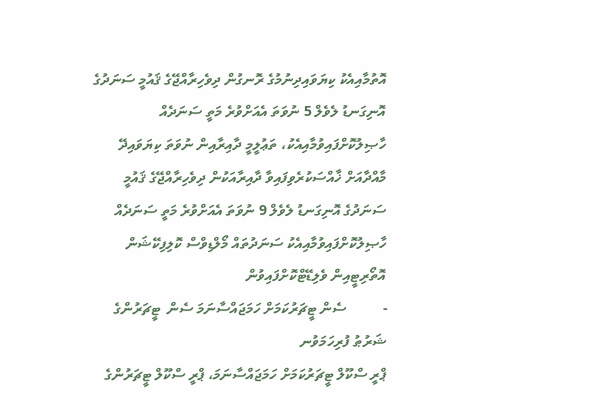އޮތުމާއިއެކު ކިޔަވައިދިނުމުގެ ރޮނގުން ދިވެހިރާއްޖޭގެ ޤައުމީ ސަނަދުގެ އޮނިގަނޑު ލެވެލް 5 ނުވަތަ އެއަށްވުރެ މަތީ ސަނަދެއް ހާޞިލުކޮށްފައިވުމާއިއެކު، ތަޢުލީމީ ދާއިރާއިން ނުވަތަ ކިޔަވައިދޭ މާއްދާއަށް ޚާއްސަކުރެވިފައިވާ ދާއިރާއަކުން ދިވެހިރާއްޖޭގެ ޤައުމީ ސަނަދުގެ އޮނިގަނޑު ލެވެލް 9 ނުވަތަ އެއަށްވުރެ މަތީ ސަނަދެއް ހާޞިލުކޮށްފައިވުމާއިއެކު ސަނަދުތައް މޯލްޑިވްސް ކޮލިފިކޭޝަން އޮތޯރިޓީއިން ވެލިޑޭޓްކޮށްފައިވުން
-          ސެން ޓީޗަރުކަމަށް ހަމަޖައްސާނަމަ ސެން  ޓީޗަރުންގެ ޝަރުޠު ފުރިހަމަވުނ
ޕްރީ ސްކޫލް ޓީޗަރުކަމަށް ހަމަޖައްސާނަމަ، ޕްރީ ސްކޫލް ޓީޗަރުންގެ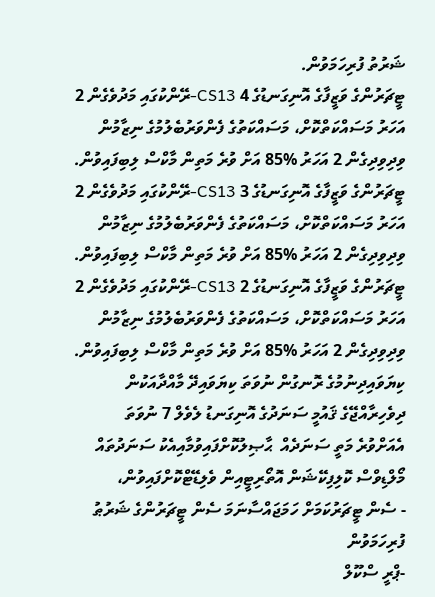ޝަރުތު ފުރިހަމަވުން.
ޓީޗަރުންގެ ވަޒީފާގެ އޮނިގަނޑުގެ 4 CS13-ރޭންކުގައި މަދުވެގެން 2 އަހަރު މަސައްކަތްކޮށް، މަސައްކަތުގެ ފެންވަރުބެލުމުގެ ނިޒާމުން ވިދިވިދިގެން 2 އަހަރު %85 އަށް ވުރެ މަތިން މާކްސް ލިބިފައިވުން.
ޓީޗަރުންގެ ވަޒީފާގެ އޮނިގަނޑުގެ 3 CS13-ރޭންކުގައި މަދުވެގެން 2 އަހަރު މަސައްކަތްކޮށް، މަސައްކަތުގެ ފެންވަރުބެލުމުގެ ނިޒާމުން ވިދިވިދިގެން 2 އަހަރު %85 އަށް ވުރެ މަތިން މާކްސް ލިބިފައިވުން.
ޓީޗަރުންގެ ވަޒީފާގެ އޮނިގަނޑުގެ 2 CS13-ރޭންކުގައި މަދުވެގެން 2 އަހަރު މަސައްކަތްކޮށް، މަސައްކަތުގެ ފެންވަރުބެލުމުގެ ނިޒާމުން ވިދިވިދިގެން 2 އަހަރު %85 އަށް ވުރެ މަތިން މާކްސް ލިބިފައިވުން.
ކިޔަވައިދިނުމުގެ ރޮނގުން ނުވަތަ ކިޔަވައިދޭ މާއްދާއަކުން ދިވެހިރާއްޖޭގެ ޤައުމީ ސަނަދުގެ އޮނިގަނޑު ލެވެލް 7 ނުވަތަ  އެއަށްވުރެ މަތީ ސަނަދެއް  ޙާޞިލުކޮށްފައިވުމާއިއެކު ސަނަދުތައް މޯލްޑިވްސް ކޮލިފިކޭޝަން އޮތޯރިޓީއިން ވެލިޑޭޓްކޮށްފައިވުން،
- ސެން ޓީޗަރުކަމަށް ހަމަޖައްސާނަމަ ސެން ޓީޗަރުންގެ ޝަރުޠު ފުރިހަމަވުން
-ޕްރީ ސްކޫލް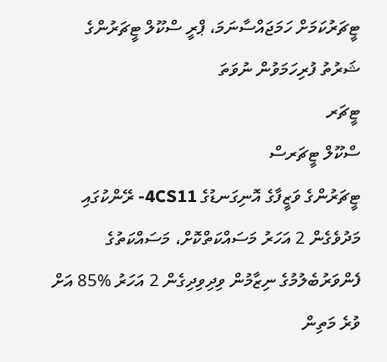ޓީޗަރުކަމަށް ހަމަޖައްސާނަމަ، ޕްރީ ސްކޫލް ޓީޗަރުންގެ ޝަރުތު ފުރިހަމަވުން ނުވަތަ
ޓީޗަރ
ސްކޫލް ޓީޗަރސް
ޓީޗަރުންގެ ވަޒީފާގެ އޮނިގަނޑުގެ 4CS11- ރޭންކުގައި މަދުވެގެން 2 އަހަރު މަސައްކަތްކޮށް، މަސައްކަތުގެ ފެންވަރުބެލުމުގެ ނިޒާމުން ވިދިވިދިގެން 2 އަހަރު %85 އަށް ވުރެ މަތިން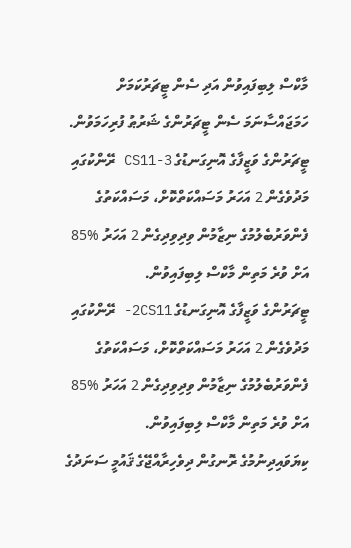މާކްސް ލިބިފައިވުން އަދި ސެން ޓީޗަރުކަމަށް ހަމަޖައްސާނަމަ ސެން ޓީޗަރުންގެ ޝަރުޠު ފުރިހަމަވުން.
ޓީޗަރުންގެ ވަޒީފާގެ އޮނިގަނޑުގެ CS11-3 ރޭންކުގައި މަދުވެގެން 2 އަހަރު މަސައްކަތްކޮށް، މަސައްކަތުގެ ފެންވަރުބެލުމުގެ ނިޒާމުން ވިދިވިދިގެން 2 އަހަރު %85 އަށް ވުރެ މަތިން މާކްސް ލިބިފައިވުން.
ޓީޗަރުންގެ ވަޒީފާގެ އޮނިގަނޑުގެ 2CS11- ރޭންކުގައި މަދުވެގެން 2 އަހަރު މަސައްކަތްކޮށް، މަސައްކަތުގެ ފެންވަރުބެލުމުގެ ނިޒާމުން ވިދިވިދިގެން 2 އަހަރު %85 އަށް ވުރެ މަތިން މާކްސް ލިބިފައިވުން.
ކިޔަވައިދިނުމުގެ ރޮނގުން ދިވެހިރާއްޖޭގެ ޤައުމީ ސަނަދުގެ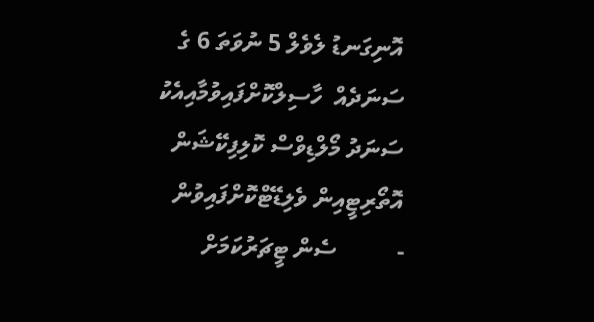އޮނިގަނޑު ލެވެލް 5 ނުވަތަ 6 ގެ ސަނަދެއް  ހާސިލްކޮށްފައިވުމާއިއެކު ސަނަދު މޯލްޑިވްސް ކޮލިފިކޭޝަން އޮތޯރިޓީއިން ވެލިޑޭޓްކޮށްފައިވުން
-          ސެން ޓީޗަރުކަމަށް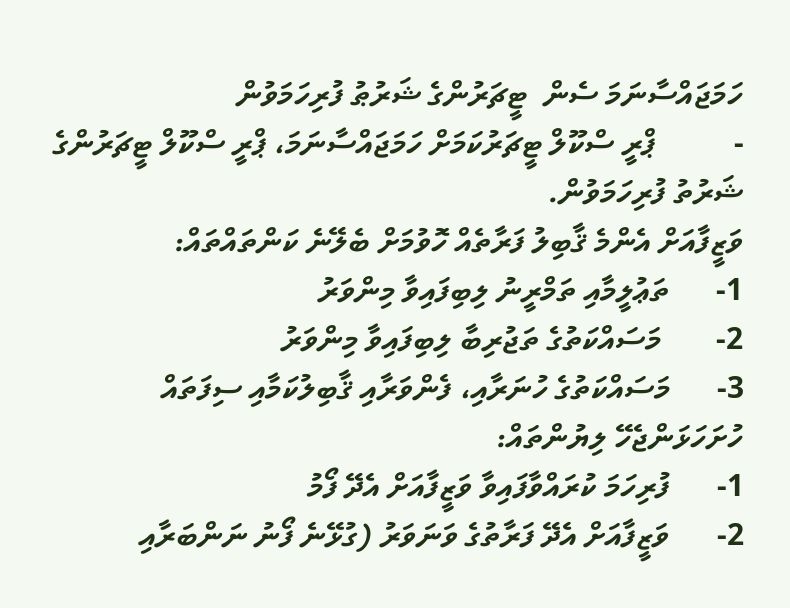ހަމަޖައްސާނަމަ ސެން  ޓީޗަރުންގެ ޝަރުޠު ފުރިހަމަވުން
-          ޕްރީ ސްކޫލް ޓީޗަރުކަމަށް ހަމަޖައްސާނަމަ، ޕްރީ ސްކޫލް ޓީޗަރުންގެ ޝަރުތު ފުރިހަމަވުން.
ވަޒީފާއަށް އެންމެ ޤާބިލު ފަރާތެއް ހޮވުމަށް ބެލޭނެ ކަންތައްތައް:
1-      ތަޢުލީމާއި ތަމްރީނު ލިބިފައިވާ މިންވަރު
2-       މަސައްކަތުގެ ތަޖުރިބާ ލިބިފައިވާ މިންވަރު
3-      މަސައްކަތުގެ ހުނަރާއި، ފެންވަރާއި ޤާބިލުކަމާއި ސިފަތައް
ހުށަހަޅަންޖެހޭ ލިޔުންތައް:
1-      ފުރިހަމަ ކުރައްވާފައިވާ ވަޒީފާއަށް އެދޭ ފޯމު
2-      ވަޒީފާއަށް އެދޭ ފަރާތުގެ ވަނަވަރު (ގުޅޭނެ ފޯނު ނަންބަރާއި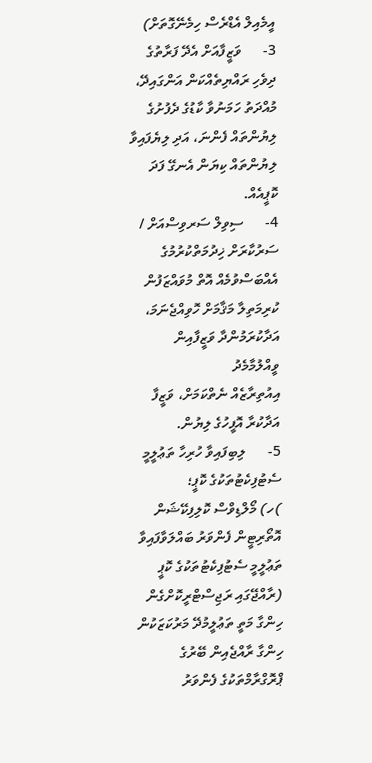އީމެއިލް އެޑްރެސް ހިމެނޭގޮތަށް)
3-      ވަޒީފާއަށް އެދޭ ފަރާތުގެ ދިވެހި ރައްޔިތެއްކަން އަންގައިދޭ، މުއްދަތު ހަމަނުވާ ކާޑުގެ ދެފުށުގެ ލިޔުންތައް ފެންނަ، އަދި ލިޔެފައިވާ ލިޔުންތައް ކިޔަން އެނގޭ ފަދަ ކޮޕީއެއް.
4-      ސިވިލް ސަރވިސްއަށް / ސަރުކާރަށް ޚިދުމަތްކުރުމުގެ އެއްބަސްވުމެއް އޮތް މުވައްޒަފުން ކުރިމަތިލާ މަޤާމަށް ހޮވިއްޖެނަމަ، އަދާކުރަމުންދާ ވަޒީފާއިން ވީއްލުމާމެދު
އިއުތިރާޒެއް ނެތްކަމަށް، ވަޒީފާ އަދާކުރާ އޮފީހުގެ ލިޔުން.
5-      ލިބިފައިވާ ހުރިހާ ތަޢުލީމީ ސެޓުފިކެޓުތަކުގެ ކޮޕީ؛
)ހ) މޯލްޑިވްސް ކޮލިފިކޭޝަން އޮތޯރިޓީން ފެންވަރު ބައްލަވާފައިވާ ތަޢުލީމީ ސެޓުފިކެޓުތަކުގެ ކޮޕީ (ރާއްޖޭގައި ރަޖިސްޓްރީކޮށްގެން ހިންގާ މަތީ ތަޢުލީމުދޭ މަރުކަޒަކުން ހިންގާ ރާއްޖެއިން ބޭރުގެ
ޕްރޮގްރާމްތަކުގެ ފެންވަރު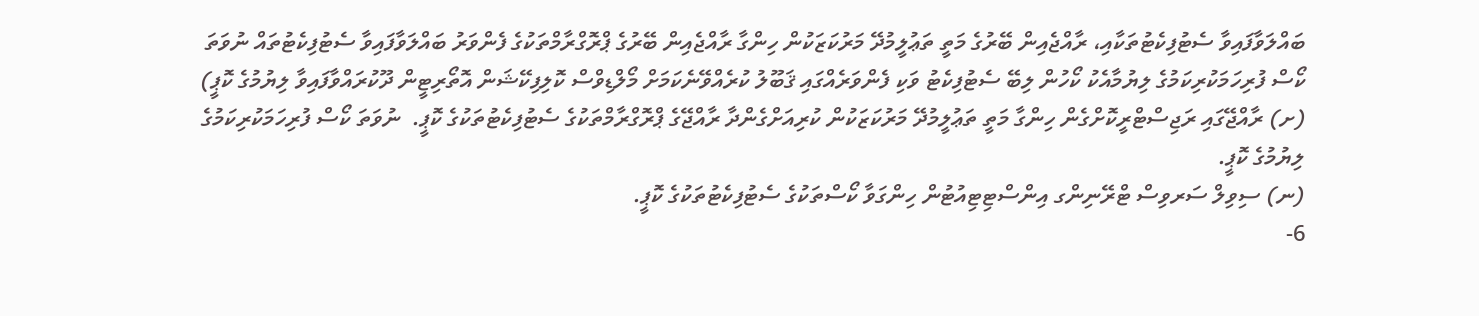ބައްލަވާފައިވާ ސެޓުފިކެޓުތަކާއި، ރާއްޖެއިން ބޭރުގެ މަތީ ތަޢުލީމުދޭ މަރުކަޒަކުން ހިންގާ ރާއްޖެއިން ބޭރުގެ ޕްރޮގްރާމްތަކުގެ ފެންވަރު ބައްލަވާފައިވާ ސެޓުފިކެޓުތައް ނުވަތަ
ކޯސް ފުރިހަމަކުރިކަމުގެ ލިޔުމާއެކު ކޯހުން ލިބޭ ސެޓުފިކެޓު ވަކި ފެންވަރެއްގައި ޤަބޫލު ކުރެއްވޭނެކަމަށް މޯލްޑިވްސް ކޮލިފިކޭޝަން އޮތޯރިޓީން ދޫކުރައްވާފައިވާ ލިޔުމުގެ ކޮޕީ)
(ށ) ރާއްޖޭގައި ރަޖިސްޓްރީކޮށްގެން ހިންގާ މަތީ ތަޢުލީމުދޭ މަރުކަޒަކުން ކުރިއަށްގެންދާ ރާއްޖޭގެ ޕްރޮގްރާމްތަކުގެ ސެޓުފިކެޓުތަކުގެ ކޮޕީ.  ނުވަތަ ކޯސް ފުރިހަމަކުރިކަމުގެ ލިޔުމުގެ ކޮޕީ.
(ނ) ސިވިލް ސަރވިސް ޓްރޭނިންގ އިންސްޓިޓިއުޓުން ހިންގަވާ ކޯސްތަކުގެ ސެޓުފިކެޓުތަކުގެ ކޮޕީ.
6-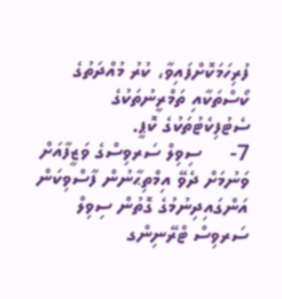ފުރިހަމަކޮށްފައިވާ، ކުރު މުއްދަތުގެ ކޯސްތަކާއި ތަމްރީނުތަކުގެ ސެޓުފިކެޓުތަކުގެ ކޮޕީ.
7-     ސިވިލް ސަރވިސްގެ ވަޒީފާއަށް ވަނުމަށް ދެވޭ އިމްތިޙާނުން ފާސްވިކަން އަންގައިދިނުމުގެ ގޮތުން ސިވިލް ސަރވިސް ޓްރޭނިންގ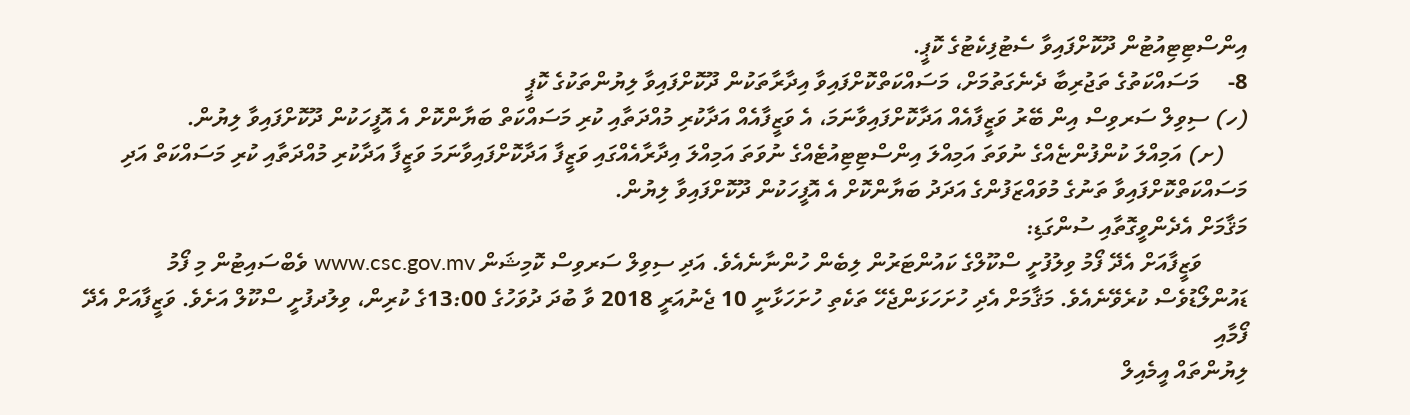އިންސްޓިޓިއުޓުން ދޫކޮށްފައިވާ ސެޓުފިކެޓުގެ ކޮޕީ.
8-     މަސައްކަތުގެ ތަޖުރިބާ ދެނެގަތުމަށް، މަސައްކަތްކޮށްފައިވާ އިދާރާތަކުން ދޫކޮށްފައިވާ ލިޔުންތަކުގެ ކޮޕީ
(ހ) ސިވިލް ސަރވިސް އިން ބޭރު ވަޒީފާއެއް އަދާކޮށްފައިވާނަމަ، އެ ވަޒީފާއެއް އަދާކުރި މުއްދަތާއި ކުރި މަސައްކަތް ބަޔާންކޮށް އެ އޮފީހަކުން ދޫކޮށްފައިވާ ލިޔުން.
    (ށ) އަމިއްލަ ކުންފުންޏެއްގެ ނުވަތަ އަމިއްލަ އިންސްޓިޓިއުޓެއްގެ ނުވަތަ އަމިއްލަ އިދާރާއެއްގައި ވަޒީފާ އަދާކޮށްފައިވާނަމަ ވަޒީފާ އަދާކުރި މުއްދަތާއި ކުރި މަސައްކަތް އަދި
މަސައްކަތްކޮށްފައިވާ ތަނުގެ މުވައްޒަފުންގެ އަދަދު ބަޔާންކޮށް އެ އޮފީހަކުން ދޫކޮށްފައިވާ ލިޔުން.
މަޤާމަށް އެދެންވީގޮތާއި ސުންގަޑި:
        ވަޒީފާއަށް އެދޭ ފޯމު ވިލުފުށީ ސްކޫލްގެ ކައުންޓަރުން ލިބެން ހުންނާނެއެވެ. އަދި ސިވިލް ސަރވިސް ކޮމިޝަން www.csc.gov.mv ވެބްސައިޓުން މި ފޯމު
ޑައުންލޯޑުވެސް ކުރެވޭނެއެވެ. މަޤާމަށް އެދި ހުށަހަޅަންޖެހޭ ތަކެތި ހުށަހަޅާނީ 10 ޖެނުއަރީ 2018 ވާ ބުދަ ދުވަހުގެ 13:00ގެ ކުރިން، ވިލުދފުށީ ސްކޫލް އަށެވެ. ވަޒީފާއަށް އެދޭ ފޯމާއި
ލިޔުންތައް އީމެއިލް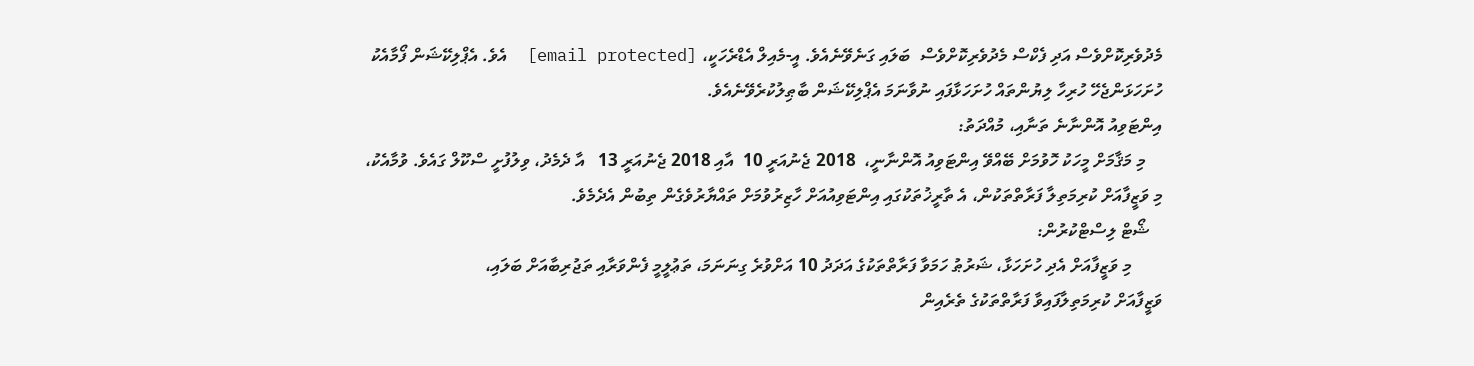މެދުވެރިކޮށްވެސް އަދި ފެކްސް މެދުވެރިކޮށްވެސް  ބަލައި ގަނެވޭނެއެވެ. އީ-މެއިލް އެޑްރެހަކީ، [email protected]  އެވެ. އެޕްލިކޭޝަން ފޯމާއެކު
ހުށަހަޅަންޖެހޭ ހުރިހާ ލިޔުންތައް ހުށަހަޅާފައި ނުވާނަމަ އެޕްލިކޭޝަން ބާޠިލުކުރެވޭނެއެވެ.
އިންޓަވިއު އޮންނާނެ ތަނާއި، މުއްދަތު:
    މި މަޤާމަށް މީހަކު ހޮވުމަށް ބޭއްވޭ އިންޓަވިއު އޮންނާނީ،  2018 ޖެނުއަރީ 10  އާއި 2018 ޖެނުއަރީ 13   އާ ދެމެދު، ވިލުފުށީ ސްކޫލް ގައެވެ. ވުމާއެކު،
މި ވަޒީފާއަށް ކުރިމަތިލާ ފަރާތްތަކުން، އެ ތާރީޚުތަކުގައި އިންޓަވިއުއަށް ހާޒިރުވުމަށް ތައްޔާރުވެގެން ތިބުން އެދެމެވެ.
   ޝޯޓް ލިސްޓްކުރުން:
       މި ވަޒީފާއަށް އެދި ހުށަހަޅާ، ޝަރުޠު ހަމަވާ ފަރާތްތަކުގެ އަދަދު 10 އަށްވުރެ ގިނަނަމަ، ތަޢުލީމީ ފެންވަރާއި ތަޖުރިބާއަށް ބަލައި،
ވަޒީފާއަށް ކުރިމަތިލާފައިވާ ފަރާތްތަކުގެ ތެރެއިން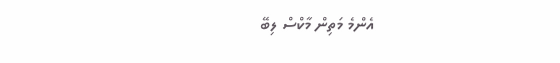އެންމެ މަތިން މާކްސް ލިބޭ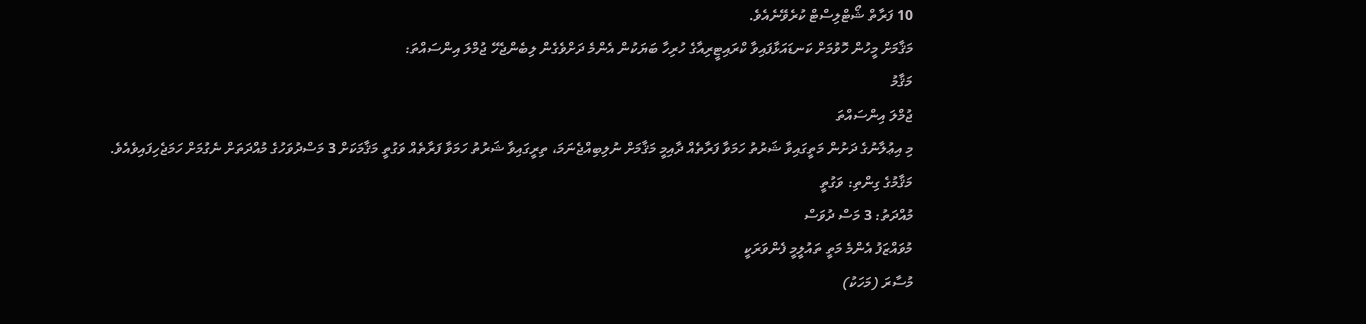10 ފަރާތް ޝޯޓްލިސްޓް ކުރެވޭނެއެވެ.
މަޤާމަށް މީހުން ހޮވުމަށް ކަނޑައަޅާފައިވާ ކްރައިޓީރިއާގެ ހުރިހާ ބަޔަކުން އެންމެ ދަށްވެގެން ލިބެންޖެހޭ ޖުމްލަ އިންސައްތަ:
މަޤާމު
ޖުމްލަ އިންސައްތަ
މި އިޢުލާނުގެ ދަށުން މަތީގައިވާ ޝަރުތު ހަމަވާ ފަރާތެއް ދާއިމީ މަޤާމަށް ނުލިބިއްޖެނަމަ، ތިރީގައިވާ ޝަރުތު ހަމަވާ ފަރާތެއް ވަގުތީ މަޤާމަކަށް 3 މަސްދުވަހުގެ މުއްދަތަށް ނެގުމަށް ހަމަޖެހިފައިވެއެވެ.
މަޤާމުގެ ގިންތި: ވަގުތީ
މުއްދަތު: 3 މަސް ދުވަސް
މުވައްޒަފު އެންމެ މަތީ ތައުލީމީ ފެންވަރަކީ
މުސާރަ (މަހަކު)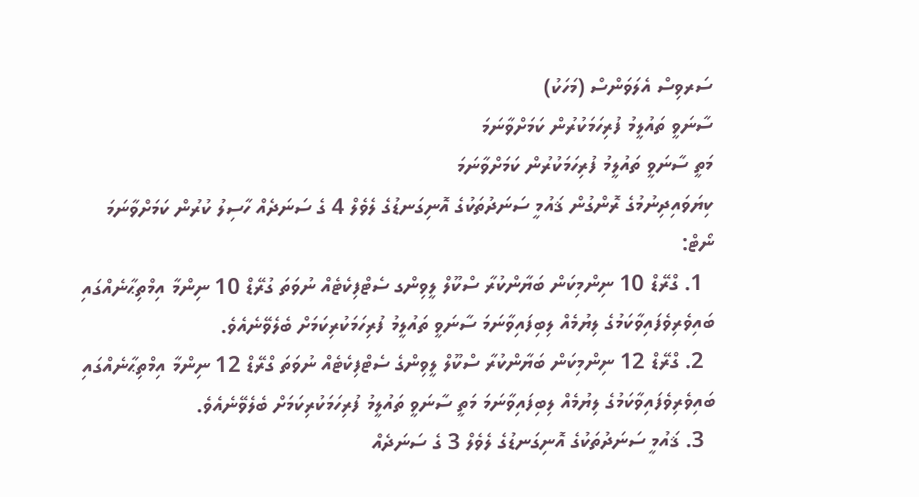ސަރވިސް އެލަވަންސް (މަހަކު)
ސާނަވީ ތައުލީމު ފުރިހަމަކުރުން ކަމަށްވާނަމަ
މަތީ ސާނަވީ ތައުލީމު ފުރިހަމަކުރުން ކަމަށްވާނަމަ
ކިޔަވައިދިނުމުގެ ރޮންގުން ޤައުމީ ސަނަދުތަކުގެ އޮނިގަނޑުގެ ލެވެލް 4 ގެ ސަނަދެއް ހާސިލު ކުރުން ކަމަށްވާނަމަ
ނޯޓް:
  1. ގްރޭޑް 10 ނިންމިކަން ބަޔާންކުރާ ސްކޫލް ލީވިންގ ސެޓްފިކެޓެއް ނުވަތަ ގުރޭޑް 10 ނިންމާ އިމްތިޙާނެއްގައި ބައިވެރިވެފައިވާކަމުގެ ލިޔުމެއް ލިބިފައިވާނަމަ ސާނަވީ ތައުލީމު ފުރިހަމަކުރިކަމަށް ބެލެވޭނެއެވެ.
  2. ގްރޭޑް 12 ނިންމިކަން ބަޔާންކުރާ ސްކޫލް ލީވިންގެ ސެޓްފިކެޓެއް ނުވަތަ ގްރޭޑް 12 ނިންމާ އިމްތިޙާނެއްގައި ބައިވެރިވެފައިވާކަމުގެ ލިޔުމެއް ލިބިފައިވާނަމަ މަތީ ސާނަވީ ތައުލީމު ފުރިހަމަކުރިކަމަށް ބެލެވޭނެއެވެ.
  3. ޤައުމީ ސަނަދުތަކުގެ އޮނިގަނޑުގެ ލެވެލް 3 ގެ ސަނަދެއް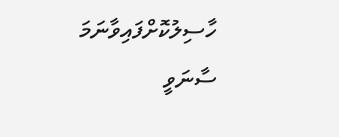ހާސިލުކޮށްފައިވާނަމަ ސާނަވީ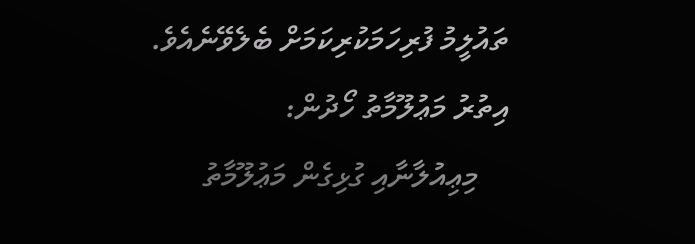ތައުލީމު ފުރިހަމަކުރިކަމަށް ބެލެވޭނެއެވެ.
އިތުރު މަޢުލޫމާތު ހޯދުން:
    މިޢިއުލާނާއި ގުޅިގެން މަޢުލޫމާތު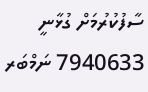ސާފުކުރުމަށް ގުޅާނީ 7940633 ނަމްބަރ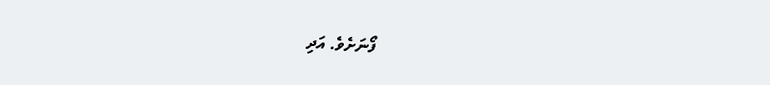ފޯނަށެވެ. އަދި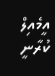އީމެއިލް ކުރާނީ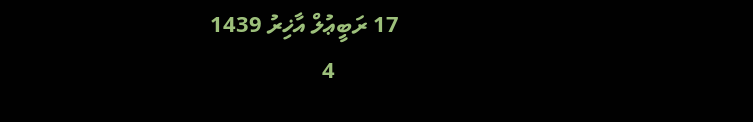17 ރަބީޢުލް އާޚިރު 1439
           4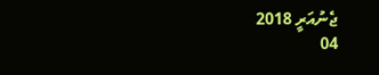ޖެނުއަރީ 2018
04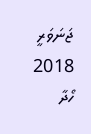ޖަނަވަރީ 2018
ހޯދާ